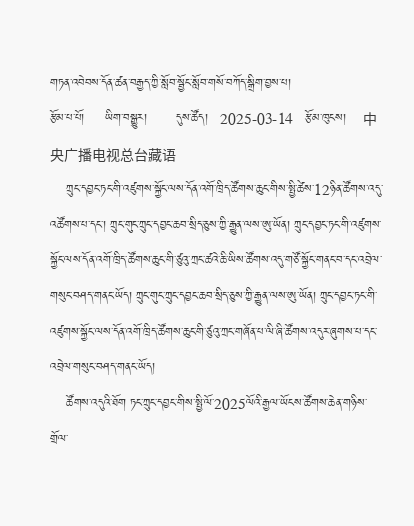གཏན་འབེབས་དོན་ཚན་བརྒྱད་ཀྱི་སློབ་སྦྱོང་སློབ་གསོ་བཀོད་སྒྲིག་བྱས་པ།
རྩོམ་པ་པོ།     ཡིག་བསྒྱུར།       དུས་ཚོད།   2025-03-14   རྩོམ་ཁུངས།    中央广播电视总台藏语
    ཀྲུང་དབྱང་ཏང་གི་འཛུགས་སྐྱོང་ལས་དོན་འགོ་ཁྲིད་ཚོགས་ཆུང་གིས་སྤྱི་ཚེས་12ཉིན་ཚོགས་འདུ་འཚོགས་པ་དང་། ཀྲུང་གུང་ཀྲུང་དབྱང་ཆབ་སྲིད་ཅུས་ཀྱི་རྒྱུན་ལས་ཨུ་ཡོན། ཀྲུང་དབྱང་ཏང་གི་འཛུགས་སྐྱོང་ལས་དོན་འགོ་ཁྲིད་ཚོགས་ཆུང་གི་ཙུའུ་ཀྲང་ཚའེ་ཆི་ཡིས་ཚོགས་འདུ་གཙོ་སྐྱོང་གནང་བ་དང་འབྲེལ་གསུང་བཤད་གནང་ཡོད། ཀྲུང་གུང་ཀྲུང་དབྱང་ཆབ་སྲིད་ཅུས་ཀྱི་རྒྱུན་ལས་ཨུ་ཡོན། ཀྲུང་དབྱང་ཏང་གི་འཛུགས་སྐྱོང་ལས་དོན་འགོ་ཁྲིད་ཚོགས་ཆུང་གི་ཙུའུ་ཀྲང་གཞོན་པ་ལི་ཞི་ཚོགས་འདུར་ཞུགས་པ་དང་འབྲེལ་གསུང་བཤད་གནང་ཡོད།
    ཚོགས་འདུའི་ཐོག ཏང་ཀྲུང་དབྱང་གིས་སྤྱི་ལོ་2025ལོའི་རྒྱལ་ཡོངས་ཚོགས་ཆེན་གཉིས་གྲོལ་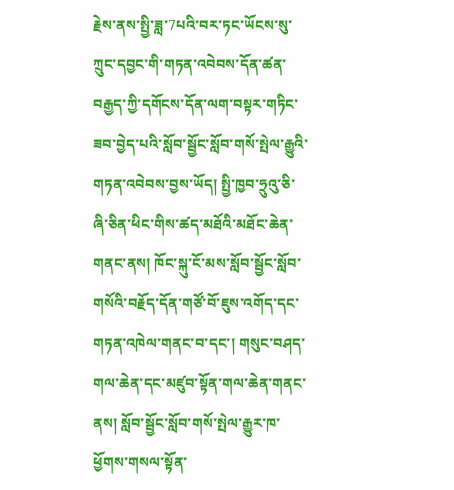རྗེས་ནས་སྤྱི་ཟླ་7པའི་བར་ཏང་ཡོངས་སུ་ཀྲུང་དབྱང་གི་གཏན་འབེབས་དོན་ཚན་བརྒྱད་ཀྱི་དགོངས་དོན་ལག་བསྟར་གཏིང་ཟབ་བྱེད་པའི་སློབ་སྦྱོང་སློབ་གསོ་སྤེལ་རྒྱུའི་གཏན་འབེབས་བྱས་ཡོད། སྤྱི་ཁྱབ་ཧྲུའུ་ཅི་ཞི་ཅིན་ཕིང་གིས་ཚད་མཐོའི་མཐོང་ཆེན་གནང་ནས། ཁོང་སྐུ་ངོ་མས་སློབ་སྦྱོང་སློབ་གསོའི་བརྗོད་དོན་གཙོ་བོ་ཇུས་འགོད་དང་གཏན་འཁེལ་གནང་བ་དང་། གསུང་བཤད་གལ་ཆེན་དང་མཛུབ་སྟོན་གལ་ཆེན་གནང་ནས། སློབ་སྦྱོང་སློབ་གསོ་སྤེལ་རྒྱུར་ཁ་ཕྱོགས་གསལ་སྟོན་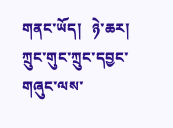གནང་ཡོད།   ཉེ་ཆར། ཀྲུང་གུང་ཀྲུང་དབྱང་གཞུང་ལས་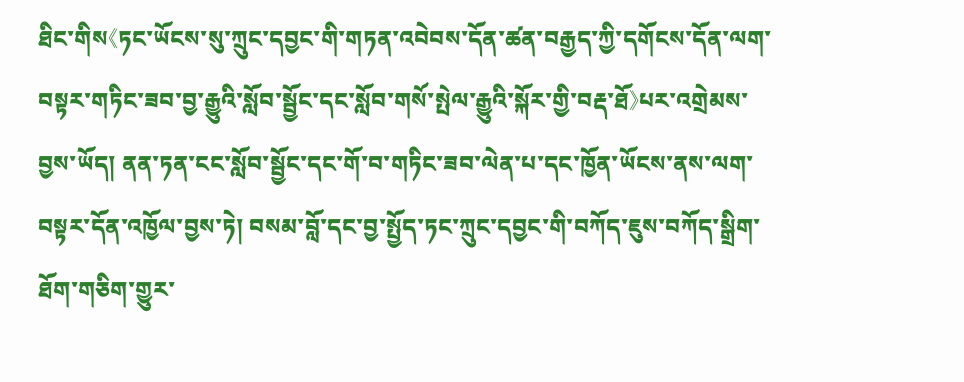ཐིང་གིས《ཏང་ཡོངས་སུ་ཀྲུང་དབྱང་གི་གཏན་འབེབས་དོན་ཚན་བརྒྱད་ཀྱི་དགོངས་དོན་ལག་བསྟར་གཏིང་ཟབ་བྱ་རྒྱུའི་སློབ་སྦྱོང་དང་སློབ་གསོ་སྤེལ་རྒྱུའི་སྐོར་གྱི་བརྡ་ཐོ》པར་འགྲེམས་བྱས་ཡོད། ནན་ཏན་ངང་སློབ་སྦྱོང་དང་གོ་བ་གཏིང་ཟབ་ལེན་པ་དང་ཁྱོན་ཡོངས་ནས་ལག་བསྟར་དོན་འཁྱོལ་བྱས་ཏེ། བསམ་བློ་དང་བྱ་སྤྱོད་ཏང་ཀྲུང་དབྱང་གི་བཀོད་ཇུས་བཀོད་སྒྲིག་ཐོག་གཅིག་གྱུར་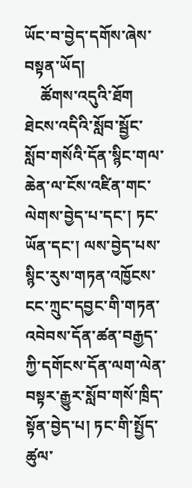ཡོང་བ་བྱེད་དགོས་ཞེས་བསྟན་ཡོད།
    ཚོགས་འདུའི་ཐོག ཐེངས་འདིའི་སློབ་སྦྱོང་སློབ་གསོའི་དོན་སྙིང་གལ་ཆེན་ལ་ངོས་འཛིན་གང་ལེགས་བྱེད་པ་དང་། ཏང་ཡོན་དང་། ལས་བྱེད་པས་སྙིང་རུས་གཏན་འཁྱོངས་ངང་ཀྲུང་དབྱང་གི་གཏན་འབེབས་དོན་ཚན་བརྒྱད་ཀྱི་དགོངས་དོན་ལག་ལེན་བསྟར་རྒྱུར་སློབ་གསོ་ཁྲིད་སྟོན་བྱེད་པ། ཏང་གི་སྤྱོད་ཚུལ་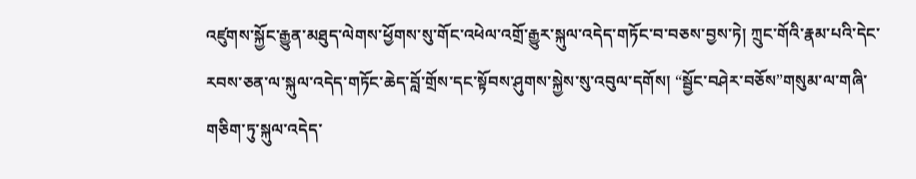འཛུགས་སྐྱོང་རྒྱུན་མཐུད་ལེགས་ཕྱོགས་སུ་གོང་འཕེལ་འགྲོ་རྒྱུར་སྐུལ་འདེད་གཏོང་བ་བཅས་བྱས་ཏེ། ཀྲུང་གོའི་རྣམ་པའི་དེང་རབས་ཅན་ལ་སྐུལ་འདེད་གཏོང་ཆེད་བློ་གྲོས་དང་སྟོབས་ཤུགས་སྐྱེས་སུ་འབུལ་དགོས། “སྦྱོང་བཤེར་བཅོས”གསུམ་ལ་གཞི་གཅིག་ཏུ་སྐུལ་འདེད་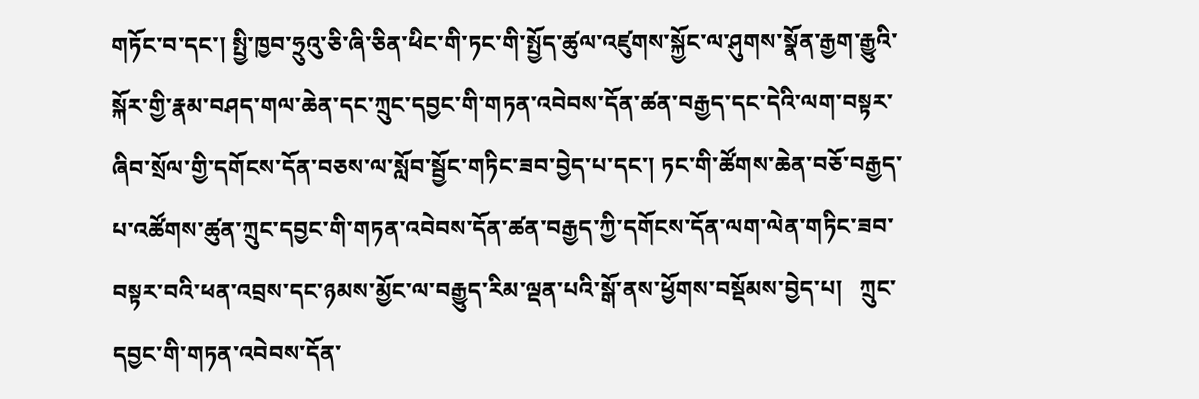གཏོང་བ་དང་། སྤྱི་ཁྱབ་ཧྲུའུ་ཅི་ཞི་ཅིན་ཕིང་གི་ཏང་གི་སྤྱོད་ཚུལ་འཛུགས་སྐྱོང་ལ་ཤུགས་སྣོན་རྒྱག་རྒྱུའི་སྐོར་གྱི་རྣམ་བཤད་གལ་ཆེན་དང་ཀྲུང་དབྱང་གི་གཏན་འབེབས་དོན་ཚན་བརྒྱད་དང་དེའི་ལག་བསྟར་ཞིབ་སྲོལ་གྱི་དགོངས་དོན་བཅས་ལ་སློབ་སྦྱོང་གཏིང་ཟབ་བྱེད་པ་དང་། ཏང་གི་ཚོགས་ཆེན་བཅོ་བརྒྱད་པ་འཚོགས་ཚུན་ཀྲུང་དབྱང་གི་གཏན་འབེབས་དོན་ཚན་བརྒྱད་ཀྱི་དགོངས་དོན་ལག་ལེན་གཏིང་ཟབ་བསྟར་བའི་ཕན་འབྲས་དང་ཉམས་མྱོང་ལ་བརྒྱུད་རིམ་ལྡན་པའི་སྒོ་ནས་ཕྱོགས་བསྡོམས་བྱེད་པ།   ཀྲུང་དབྱང་གི་གཏན་འབེབས་དོན་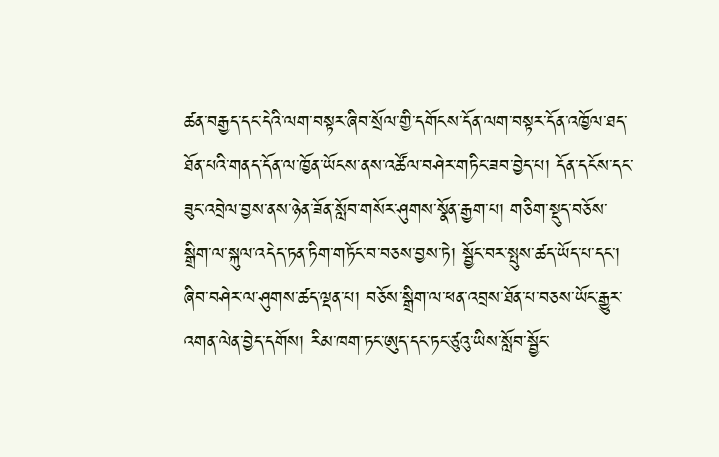ཚན་བརྒྱད་དང་དེའི་ལག་བསྟར་ཞིབ་སྲོལ་གྱི་དགོངས་དོན་ལག་བསྟར་དོན་འཁྱོལ་ཐད་ཐོན་པའི་གནད་དོན་ལ་ཁྱོན་ཡོངས་ནས་འཚོལ་བཤེར་གཏིང་ཟབ་བྱེད་པ། དོན་དངོས་དང་ཟུང་འབྲེལ་བྱས་ནས་ཉེན་ཟོན་སློབ་གསོར་ཤུགས་སྣོན་རྒྱག་པ། གཅིག་སྡུད་བཅོས་སྒྲིག་ལ་སྐུལ་འདེད་ཏན་ཏིག་གཏོང་བ་བཅས་བྱས་ཏེ། སྦྱོང་བར་སྤུས་ཚད་ཡོད་པ་དང་། ཞིབ་བཤེར་ལ་ཤུགས་ཚད་ལྡན་པ། བཅོས་སྒྲིག་ལ་ཕན་འབྲས་ཐོན་པ་བཅས་ཡོང་རྒྱུར་འགན་ལེན་བྱེད་དགོས། རིམ་ཁག་ཏང་ཨུད་དང་ཏང་ཙུའུ་ཡིས་སློབ་སྦྱོང་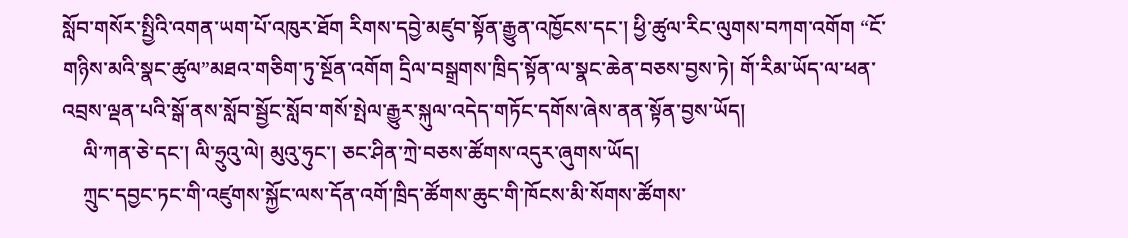སློབ་གསོར་སྤྱིའི་འགན་ཡག་པོ་འཁུར་ཐོག རིགས་དབྱེ་མཛུབ་སྟོན་རྒྱུན་འཁྱོངས་དང་། ཕྱི་ཚུལ་རིང་ལུགས་བཀག་འགོག “ངོ་གཉིས་མའི་སྣང་ཚུལ”མཐའ་གཅིག་ཏུ་སྔོན་འགོག དྲིལ་བསྒྲགས་ཁྲིད་སྟོན་ལ་སྣང་ཆེན་བཅས་བྱས་ཏེ། གོ་རིམ་ཡོད་ལ་ཕན་འབྲས་ལྡན་པའི་སྒོ་ནས་སློབ་སྦྱོང་སློབ་གསོ་སྤེལ་རྒྱུར་སྐུལ་འདེད་གཏོང་དགོས་ཞེས་ནན་སྟོན་བྱས་ཡོད།
    ལི་ཀན་ཅེ་དང་། ལི་ཧྲུའུ་ལེ། མུའུ་ཧུང་། ཅང་ཤིན་ཀྲེ་བཅས་ཚོགས་འདུར་ཞུགས་ཡོད།
    ཀྲུང་དབྱང་ཏང་གི་འཛུགས་སྐྱོང་ལས་དོན་འགོ་ཁྲིད་ཚོགས་ཆུང་གི་ཁོངས་མི་སོགས་ཚོགས་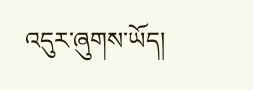འདུར་ཞུགས་ཡོད།